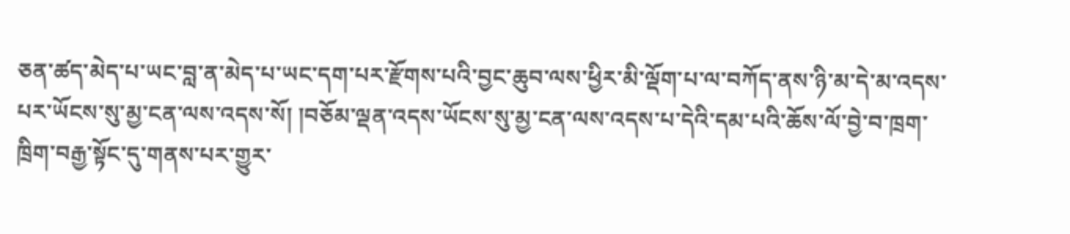ཅན་ཚད་མེད་པ་ཡང་བླ་ན་མེད་པ་ཡང་དག་པར་རྫོགས་པའི་བྱང་ཆུབ་ལས་ཕྱིར་མི་ལྡོག་པ་ལ་བཀོད་ནས་ཉི་མ་དེ་མ་འདས་པར་ཡོངས་སུ་མྱ་ངན་ལས་འདས་སོ། །བཅོམ་ལྡན་འདས་ཡོངས་སུ་མྱ་ངན་ལས་འདས་པ་དེའི་དམ་པའི་ཆོས་ལོ་བྱེ་བ་ཁྲག་ཁྲིག་བརྒྱ་སྟོང་དུ་གནས་པར་གྱུར་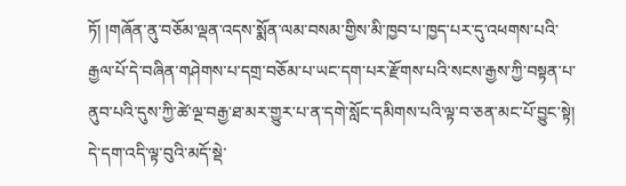ཏོ། །གཞོན་ནུ་བཅོམ་ལྡན་འདས་སྨོན་ལམ་བསམ་གྱིས་མི་ཁྱབ་པ་ཁྱད་པར་དུ་འཕགས་པའི་རྒྱལ་པོ་དེ་བཞིན་གཤེགས་པ་དགྲ་བཅོམ་པ་ཡང་དག་པར་རྫོགས་པའི་སངས་རྒྱས་ཀྱི་བསྟན་པ་ནུབ་པའི་དུས་ཀྱི་ཚེ་ལྔ་བརྒྱ་ཐ་མར་གྱུར་པ་ན་དགེ་སློང་དམིགས་པའི་ལྟ་བ་ཅན་མང་པོ་བྱུང་སྟེ། དེ་དག་འདི་ལྟ་བུའི་མདོ་སྡེ་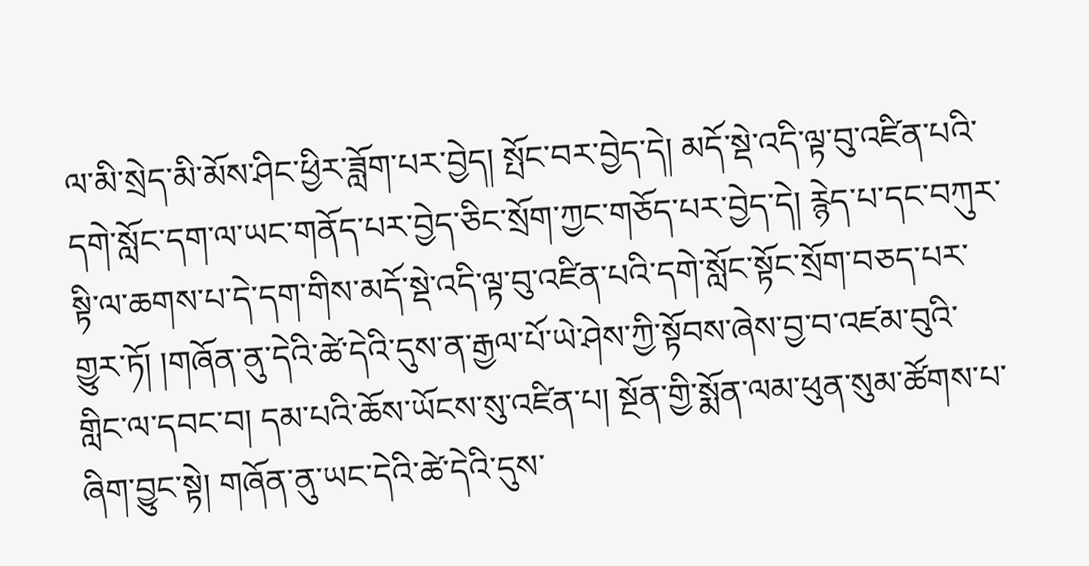ལ་མི་སྲེད་མི་མོས་ཤིང་ཕྱིར་ཟློག་པར་བྱེད། སྤོང་བར་བྱེད་དེ། མདོ་སྡེ་འདི་ལྟ་བུ་འཛིན་པའི་དགེ་སློང་དག་ལ་ཡང་གནོད་པར་བྱེད་ཅིང་སྲོག་ཀྱང་གཅོད་པར་བྱེད་དེ། རྙེད་པ་དང་བཀུར་སྟི་ལ་ཆགས་པ་དེ་དག་གིས་མདོ་སྡེ་འདི་ལྟ་བུ་འཛིན་པའི་དགེ་སློང་སྟོང་སྲོག་བཅད་པར་གྱུར་ཏོ། །གཞོན་ནུ་དེའི་ཚེ་དེའི་དུས་ན་རྒྱལ་པོ་ཡེ་ཤེས་ཀྱི་སྟོབས་ཞེས་བྱ་བ་འཛམ་བུའི་གླིང་ལ་དབང་བ། དམ་པའི་ཆོས་ཡོངས་སུ་འཛིན་པ། སྔོན་གྱི་སྨོན་ལམ་ཕུན་སུམ་ཚོགས་པ་ཞིག་བྱུང་སྟེ། གཞོན་ནུ་ཡང་དེའི་ཚེ་དེའི་དུས་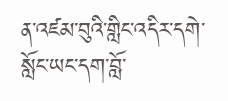ན་འཛམ་བུའི་གླིང་འདིར་དགེ་སློང་ཡང་དག་བློ་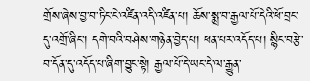གྲོས་ཞེས་བྱ་བ་ཏིང་ངེ་འཛིན་འདི་འཛིན་པ། ཆོས་སྨྲ་བ་རྒྱལ་པོ་དེའི་ཕོ་བྲང་དུ་འགྲོ་ཞིང་། དགེ་བའི་བཤེས་གཉེན་བྱེད་པ། ཕན་པར་འདོད་པ། སྙིང་བརྩེ་བ་དོན་དུ་འདོད་པ་ཞིག་བྱུང་སྟེ། རྒྱལ་པོ་དེ་ཡང་དེ་ལ་རྒྱུན་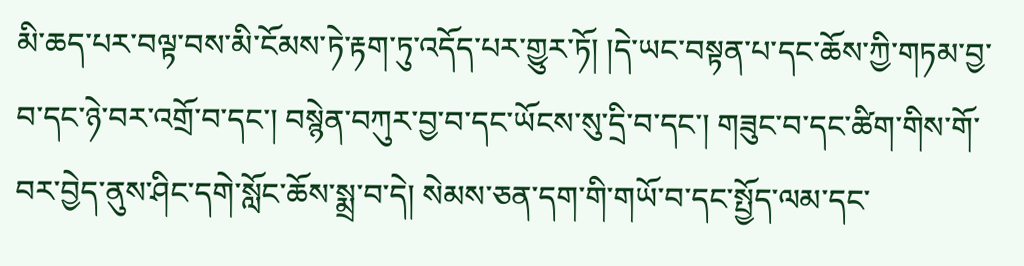མི་ཆད་པར་བལྟ་བས་མི་ངོམས་ཏེ་རྟག་ཏུ་འདོད་པར་གྱུར་ཏོ། །དེ་ཡང་བསྟན་པ་དང་ཆོས་ཀྱི་གཏམ་བྱ་བ་དང་ཉེ་བར་འགྲོ་བ་དང་། བསྙེན་བཀུར་བྱ་བ་དང་ཡོངས་སུ་དྲི་བ་དང་། གཟུང་བ་དང་ཚིག་གིས་གོ་བར་བྱེད་ནུས་ཤིང་དགེ་སློང་ཆོས་སྨྲ་བ་དེ། སེམས་ཅན་དག་གི་གཡོ་བ་དང་སྤྱོད་ལམ་དང་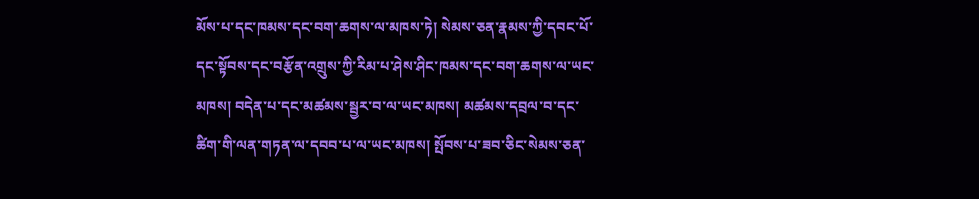མོས་པ་དང་ཁམས་དང་བག་ཆགས་ལ་མཁས་ཏེ། སེམས་ཅན་རྣམས་ཀྱི་དབང་པོ་དང་སྟོབས་དང་བརྩོན་འགྲུས་ཀྱི་རིམ་པ་ཤེས་ཤིང་ཁམས་དང་བག་ཆགས་ལ་ཡང་མཁས། བདེན་པ་དང་མཚམས་སྦྱར་བ་ལ་ཡང་མཁས། མཚམས་དབྲལ་བ་དང་ཚིག་གི་ལན་གཏན་ལ་དབབ་པ་ལ་ཡང་མཁས། སྤོབས་པ་ཟབ་ཅིང་སེམས་ཅན་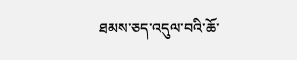ཐམས་ཅད་འདུལ་བའི་ཆོ་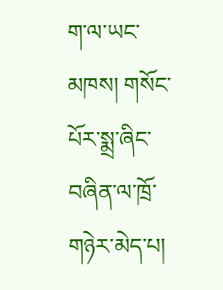ག་ལ་ཡང་མཁས། གསོང་པོར་སྨྲ་ཞིང་བཞིན་ལ་ཁྲོ་གཉེར་མེད་པ།